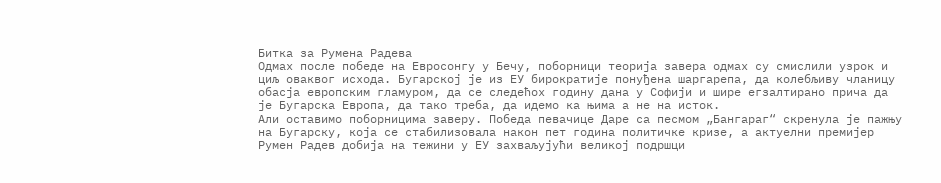Битка за Румена Радева
Одмах после победе на Евросонгу у Бечу, поборници теорија завера одмах су смислили узрок и циљ оваквог исхода. Бугарској је из ЕУ бирократије понуђена шаргарепа, да колебљиву чланицу обасја европским гламуром, да се следећох годину дана у Софији и шире егзалтирано прича да је Бугарска Европа, да тако треба, да идемо ка њима а не на исток.
Али оставимо поборницима заверу. Победа певачице Даре са песмом „Бангараг“ скренула је пажњу на Бугарску, која се стабилизовала након пет година политичке кризе, а актуелни премијер Румен Радев добија на тежини у ЕУ захваљујући великој подршци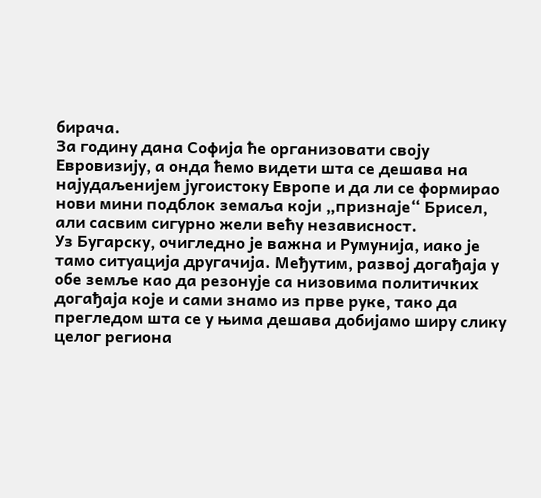бирача.
За годину дана Софија ће организовати своју Евровизију, а онда ћемо видети шта се дешава на најудаљенијем југоистоку Европе и да ли се формирао нови мини подблок земаља који „признаје“ Брисел, али сасвим сигурно жели већу независност.
Уз Бугарску, очигледно је важна и Румунија, иако је тамо ситуација другачија. Међутим, развој догађаја у обе земље као да резонује са низовима политичких догађаја које и сами знамо из прве руке, тако да прегледом шта се у њима дешава добијамо ширу слику целог региона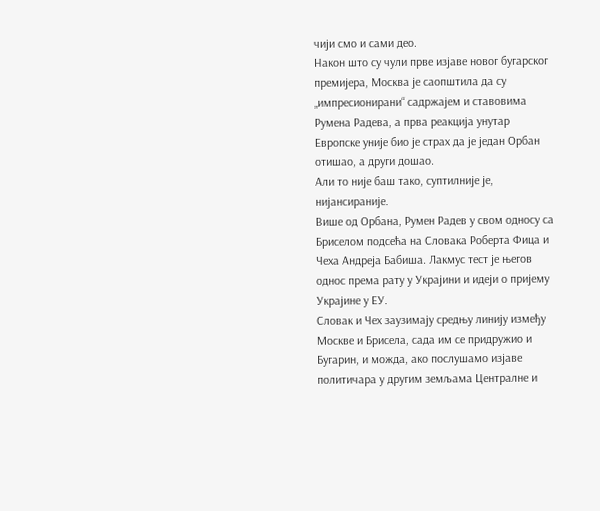чији смо и сами део.
Након што су чули прве изјаве новог бугарског премијера, Москва је саопштила да су „импресионирани“ садржајем и ставовима Румена Радева, а прва реакција унутар Европске уније био је страх да је један Орбан отишао, а други дошао.
Али то није баш тако, суптилније је, нијансираније.
Више од Орбана, Румен Радев у свом односу са Бриселом подсећа на Словака Роберта Фица и Чеха Андреја Бабиша. Лакмус тест је његов однос према рату у Украјини и идеји о пријему Украјине у ЕУ.
Словак и Чех заузимају средњу линију између Москве и Брисела, сада им се придружио и Бугарин, и можда, ако послушамо изјаве политичара у другим земљама Централне и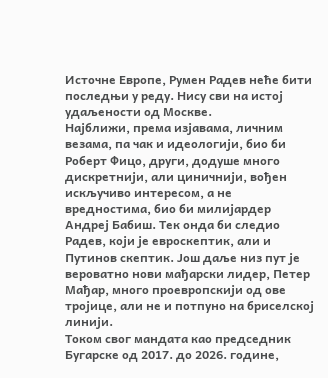Источне Европе, Румен Радев неће бити последњи у реду. Нису сви на истој удаљености од Москве.
Најближи, према изјавама, личним везама, па чак и идеологији, био би Роберт Фицо, други, додуше много дискретнији, али циничнији, вођен искључиво интересом, а не вредностима, био би милијардер Андреј Бабиш. Тек онда би следио Радев, који је евроскептик, али и Путинов скептик. Још даље низ пут је вероватно нови мађарски лидер, Петер Мађар, много проевропскији од ове тројице, али не и потпуно на бриселској линији.
Током свог мандата као председник Бугарске од 2017. до 2026. године,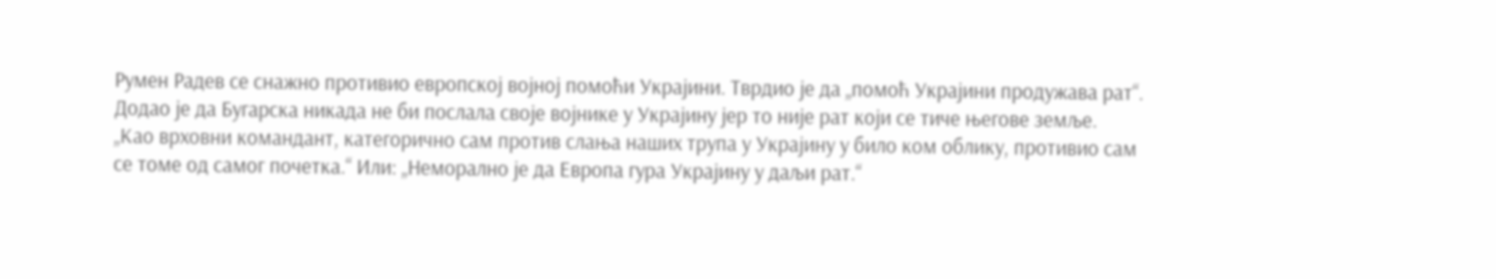Румен Радев се снажно противио европској војној помоћи Украјини. Тврдио је да „помоћ Украјини продужава рат“. Додао је да Бугарска никада не би послала своје војнике у Украјину јер то није рат који се тиче његове земље.
„Као врховни командант, категорично сам против слања наших трупа у Украјину у било ком облику, противио сам се томе од самог почетка.“ Или: „Неморално је да Европа гура Украјину у даљи рат.“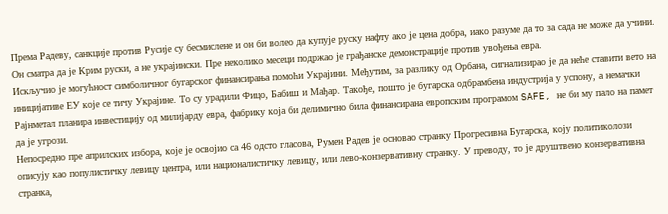Према Радеву, санкције против Русије су бесмислене и он би волео да купује руску нафту ако је цена добра, иако разуме да то за сада не може да учини. Он сматра да је Крим руски, а не украјински. Пре неколико месеци подржао је грађанске демонстрације против увођења евра.
Искључио је могућност симболичног бугарског финансирања помоћи Украјини. Међутим, за разлику од Орбана, сигнализирао је да неће ставити вето на иницијативе ЕУ које се тичу Украјине. То су урадили Фицо, Бабиш и Мађар. Такође, пошто је бугарска одбрамбена индустрија у успону, а немачки Рајнметал планира инвестицију од милијарду евра, фабрику која би делимично била финансирана европским програмом SAFE, не би му пало на памет да је угрози.
Непосредно пре априлских избора, које је освојио са 46 одсто гласова, Румен Радев је основао странку Прогресивна Бугарска, коју политиколози описују као популистичку левицу центра, или националистичку левицу, или лево-конзервативну странку. У преводу, то је друштвено конзервативна странка,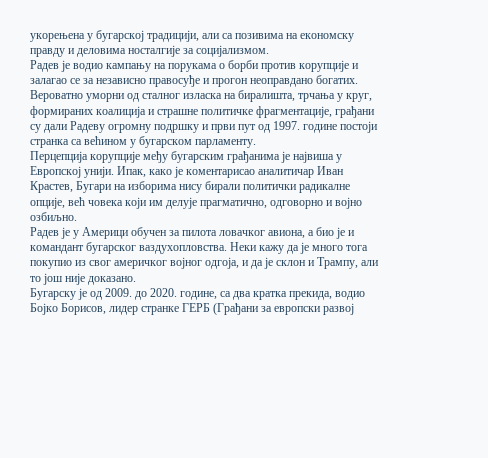укорењена у бугарској традицији, али са позивима на економску правду и деловима носталгије за социјализмом.
Радев је водио кампању на порукама о борби против корупције и залагао се за независно правосуђе и прогон неоправдано богатих. Вероватно уморни од сталног изласка на биралишта, трчања у круг, формираних коалиција и страшне политичке фрагментације, грађани су дали Радеву огромну подршку и први пут од 1997. године постоји странка са већином у бугарском парламенту.
Перцепција корупције међу бугарским грађанима је највиша у Европској унији. Ипак, како је коментарисао аналитичар Иван Крастев, Бугари на изборима нису бирали политички радикалне опције, већ човека који им делује прагматично, одговорно и војно озбиљно.
Радев је у Америци обучен за пилота ловачког авиона, а био је и командант бугарског ваздухопловства. Неки кажу да је много тога покупио из свог америчког војног одгоја, и да је склон и Трампу, али то још није доказано.
Бугарску је од 2009. до 2020. године, са два кратка прекида, водио Бојко Борисов, лидер странке ГЕРБ (Грађани за европски развој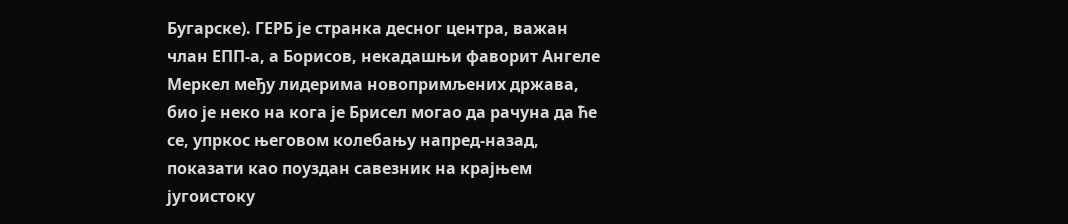Бугарске). ГЕРБ је странка десног центра, важан члан ЕПП-а, а Борисов, некадашњи фаворит Ангеле Меркел међу лидерима новопримљених држава, био је неко на кога је Брисел могао да рачуна да ће се, упркос његовом колебању напред-назад, показати као поуздан савезник на крајњем југоистоку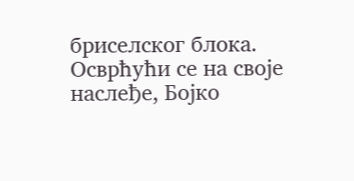бриселског блока.
Осврћући се на своје наслеђе, Бојко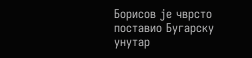Борисов је чврсто поставио Бугарску унутар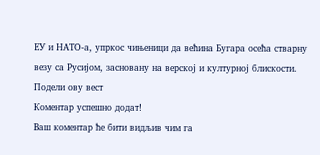ЕУ и НАТО-а, упркос чињеници да већина Бугара осећа стварну везу са Русијом, засновану на верској и културној блискости.
Подели ову вест
Комeнтар успeшно додат!
Ваш комeнтар ћe бити видљив чим га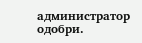администратор одобри.